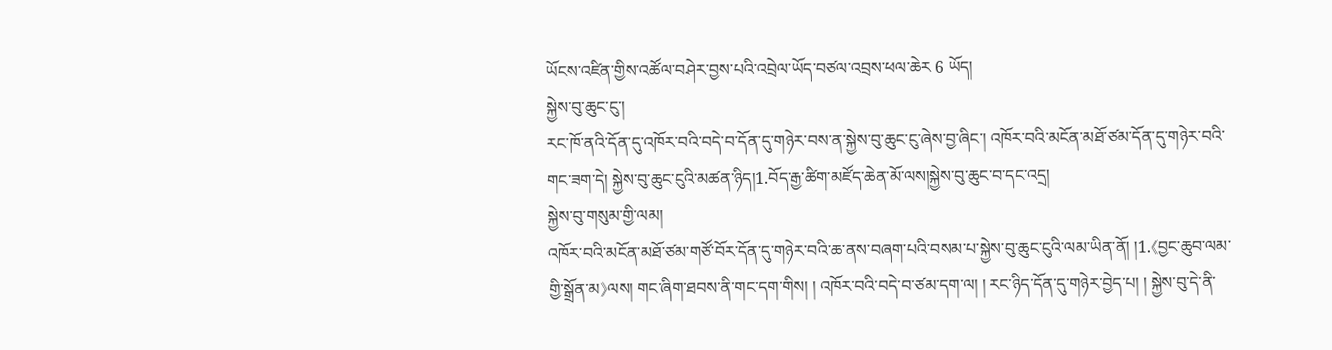ཡོངས་འཛིན་གྱིས་འཚོལ་བཤེར་བྱས་པའི་འབྲེལ་ཡོད་བཙལ་འབྲས་ཕལ་ཆེར 6 ཡོད།
སྐྱེས་བུ་ཆུང་ངུ་།
རང་ཁོ་ནའི་དོན་དུ་འཁོར་བའི་བདེ་བ་དོན་དུ་གཉེར་བས་ན་སྐྱེས་བུ་ཆུང་ངུ་ཞེས་བྱ་ཞིང་། འཁོར་བའི་མངོན་མཐོ་ཙམ་དོན་དུ་གཉེར་བའི་གང་ཟག་དེ། སྐྱེས་བུ་ཆུང་ངུའི་མཚན་ཉིད།1.བོད་རྒྱ་ཚིག་མཛོད་ཆེན་མོ་ལས།སྐྱེས་བུ་ཆུང་བ་དང་འདྲ།
སྐྱེས་བུ་གསུམ་གྱི་ལམ།
འཁོར་བའི་མངོན་མཐོ་ཙམ་གཙོ་བོར་དོན་དུ་གཉེར་བའི་ཆ་ནས་བཞག་པའི་བསམ་པ་སྐྱེས་བུ་ཆུང་ངུའི་ལམ་ཡིན་ནོ། །1.《བྱང་ཆུབ་ལམ་གྱི་སྒྲོན་མ》ལས། གང་ཞིག་ཐབས་ནི་གང་དག་གིས། ། འཁོར་བའི་བདེ་བ་ཙམ་དག་ལ། ། རང་ཉིད་དོན་དུ་གཉེར་བྱེད་པ། ། སྐྱེས་བུ་དེ་ནི་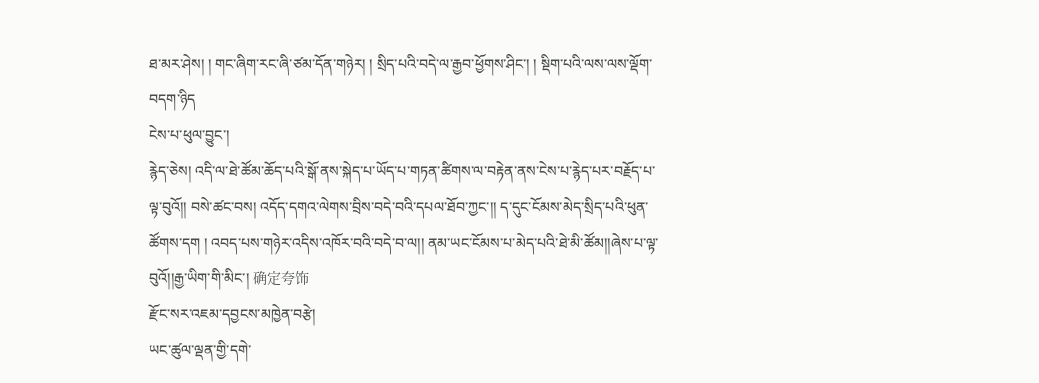ཐ་མར་ཤེས། ། གང་ཞིག་རང་ཞི་ཙམ་དོན་གཉེར། ། སྲིད་པའི་བདེ་ལ་རྒྱབ་ཕྱོགས་ཤིང་། ། སྡིག་པའི་ལས་ལས་ལྡོག་བདག་ཉིད
ངེས་པ་ཕུལ་བྱུང་།
རྙེད་ཅེས། འདི་ལ་ཐེ་ཚོམ་ཆོད་པའི་སྒོ་ནས་སྐེད་པ་ཡོད་པ་གཏན་ཚིགས་ལ་བརྟེན་ནས་ངེས་པ་རྙེད་པར་བརྗོད་པ་ལྟ་བུའོ།། བསེ་ཚང་བས། འདོད་དགའ་ལེགས་བྲིས་བདེ་བའི་དཔལ་ཐོབ་ཀྱང་།། ད་དུང་ངོམས་མེད་སྲིད་པའི་ཕུན་ཚོགས་དག ། འབད་པས་གཉེར་འདིས་འཁོར་བའི་བདེ་བ་ལ།། ནམ་ཡང་ངོམས་པ་མེད་པའི་ཐེ་མི་ཚོམ།།ཞེས་པ་ལྟ་བུའོ།།རྒྱ་ཡིག་གི་མིང་། 确定夸饰
རྫོང་སར་འཇམ་དབྱངས་མཁྱེན་བརྩེ།
ཡང་ཚུལ་ལྡན་གྱི་དགེ་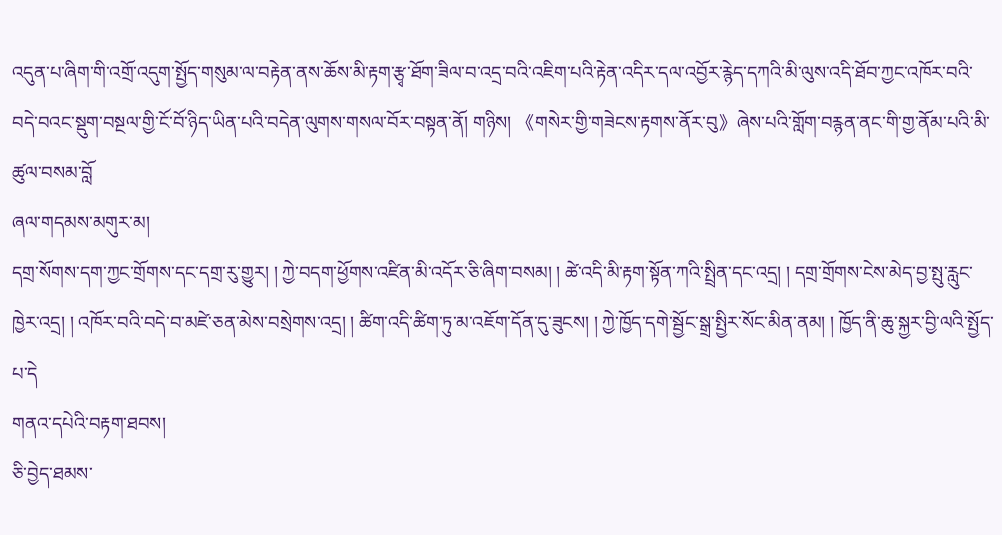འདུན་པ་ཞིག་གི་འགྲོ་འདུག་སྤྱོད་གསུམ་ལ་བརྟེན་ནས་ཆོས་མི་རྟག་རྩྭ་ཐོག་ཟིལ་བ་འདྲ་བའི་འཇིག་པའི་རྟེན་འདིར་དལ་འབྱོར་རྙེད་དཀའི་མི་ལུས་འདི་ཐོབ་ཀྱང་འཁོར་བའི་བདེ་བའང་སྡུག་བསྔལ་གྱི་ངོ་བོ་ཉིད་ཡིན་པའི་བདེན་ལུགས་གསལ་བོར་བསྟན་ནོ། གཉིས། 《གསེར་གྱི་གཟེངས་རྟགས་ནོར་བུ》ཞེས་པའི་གློག་བརྙན་ནང་གི་གྱ་ནོམ་པའི་མི་ཚུལ་བསམ་བློ
ཞལ་གདམས་མགུར་མ།
དགྲ་སོགས་དག་ཀྱང་གྲོགས་དང་དགྲ་རུ་གྱུར། ། ཀྱེ་བདག་ཕྱོགས་འཛིན་མི་འདོར་ཅི་ཞིག་བསམ། ། ཚེ་འདི་མི་རྟག་སྟོན་ཀའི་སྤྲིན་དང་འདྲ། ། དགྲ་གྲོགས་ངེས་མེད་བྱ་སྤུ་རླུང་ཁྱེར་འདྲ། ། འཁོར་བའི་བདེ་བ་མཛེ་ཅན་མེས་བསྲེགས་འདྲ། ། ཚིག་འདི་ཚིག་ཏུ་མ་འཇོག་དོན་དུ་ཟུངས། ། ཀྱེ་ཁྱོད་དགེ་སྦྱོང་སྒྲ་སྤྱིར་སོང་མིན་ནམ། ། ཁྱོད་ནི་ཆུ་སྐྱར་བྱི་ལའི་སྤྱོད་པ་དེ
གནའ་དཔེའི་བརྟག་ཐབས།
ཅི་བྱེད་ཐམས་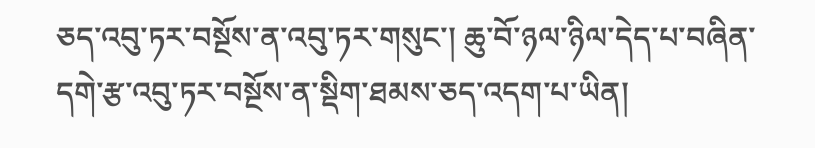ཅད་འབུ་ཏར་བསྔོས་ན་འབུ་ཏར་གསུང་། ཆུ་བོ་ཉལ་ཉིལ་དེད་པ་བཞིན་དགེ་རྩ་འབུ་ཏར་བསྔོས་ན་སྡིག་ཐམས་ཅད་འདག་པ་ཡིན།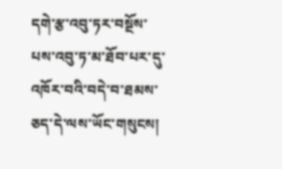དགེ་རྩ་འབུ་ཏར་བསྔོས་པས་འབུ་ཏ་མ་ཐོབ་པར་དུ་འཁོར་བའི་བདེ་བ་ཐམས་ཅད་དེ་ལས་ཡོང་གསུངས།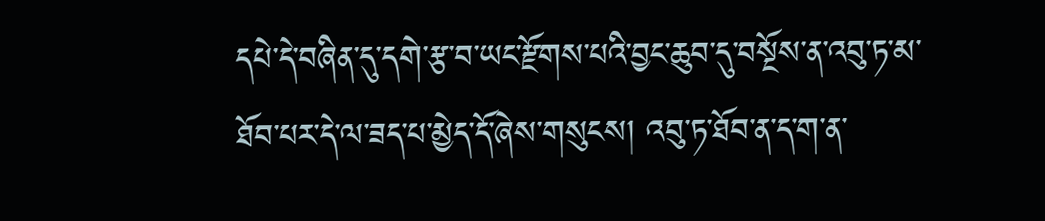དཔེ་དེ་བཞིན་དུ་དགེ་རྩ་བ་ཡང་རྫོགས་པའི་བྱང་ཆུབ་དུ་བསྔོས་ན་འབུ་ཏ་མ་ཐོབ་པར་དེ་ལ་ཟད་པ་མྱེད་དོ་ཞེས་གསུངས། འབུ་ཏ་ཐོབ་ན་ད་ག་ན་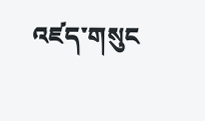འཛད་གསུང